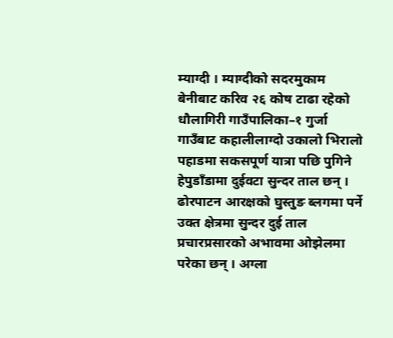म्याग्दी । म्याग्दीको सदरमुकाम बेनीबाट करिव २६ कोष टाढा रहेको धौलागिरी गाउँपालिका–१ गुर्जा गाउँबाट कहालीलाग्दो उकालो भिरालो पहाडमा सकसपूर्ण यात्रा पछि पुगिने हेपुडाँडामा दुईवटा सुन्दर ताल छन् ।
ढोरपाटन आरक्षको घुस्तुङ ब्लगमा पर्ने उक्त क्षेत्रमा सुन्दर दुई ताल प्रचारप्रसारको अभावमा ओझेलमा परेका छन् । अग्ला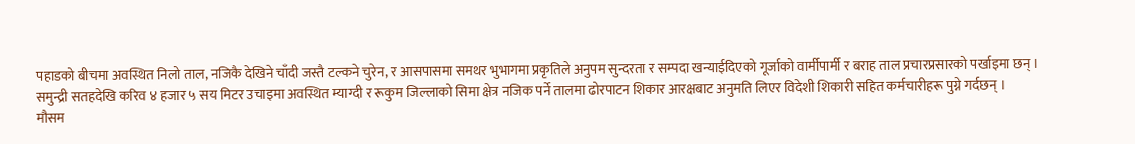पहाडको बीचमा अवस्थित निलो ताल, नजिकै देखिने चाँदी जस्तै टल्कने चुरेन, र आसपासमा समथर भुभागमा प्रकृतिले अनुपम सुन्दरता र सम्पदा खन्याईदिएको गूर्जाको वार्मीपार्मी र बराह ताल प्रचारप्रसारको पर्खाइमा छन् ।
समुन्द्री सतहदेखि करिव ४ हजार ५ सय मिटर उचाइमा अवस्थित म्याग्दी र रूकुम जिल्लाको सिमा क्षेत्र नजिक पर्ने तालमा ढोरपाटन शिकार आरक्षबाट अनुमति लिएर विदेशी शिकारी सहित कर्मचारीहरू पुग्ने गर्दछन् ।
मौसम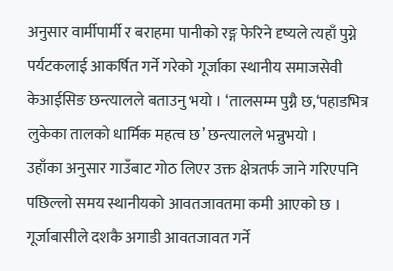अनुसार वार्मीपार्मी र बराहमा पानीको रङ्ग फेरिने दृष्यले त्यहाँ पुग्ने पर्यटकलाई आकर्षित गर्ने गरेको गूर्जाका स्थानीय समाजसेवी केआईसिङ छन्त्यालले बताउनु भयो । ‘तालसम्म पुग्नै छ,‘पहाडभित्र लुकेका तालको धार्मिक महत्व छ’ छन्त्यालले भन्नुभयो ।
उहाँका अनुसार गाउँबाट गोठ लिएर उक्त क्षेत्रतर्फ जाने गरिएपनि पछिल्लो समय स्थानीयको आवतजावतमा कमी आएको छ । गूर्जाबासीले दशकै अगाडी आवतजावत गर्ने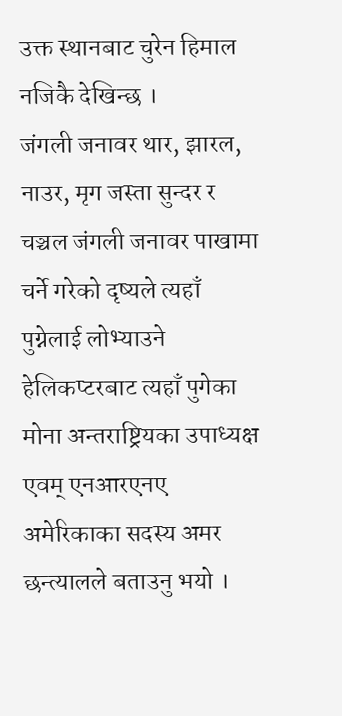उक्त स्थानबाट चुरेन हिमाल नजिकै देखिन्छ ।
जंगली जनावर थार, झारल, नाउर, मृग जस्ता सुन्दर र चञ्चल जंगली जनावर पाखामा चर्ने गरेको दृष्यले त्यहाँ पुग्नेलाई लोभ्याउने हेलिकप्टरबाट त्यहाँ पुगेका मोना अन्तराष्ट्रियका उपाध्यक्ष एवम् एनआरएनए अमेरिकाका सदस्य अमर छन्त्यालले बताउनु भयो ।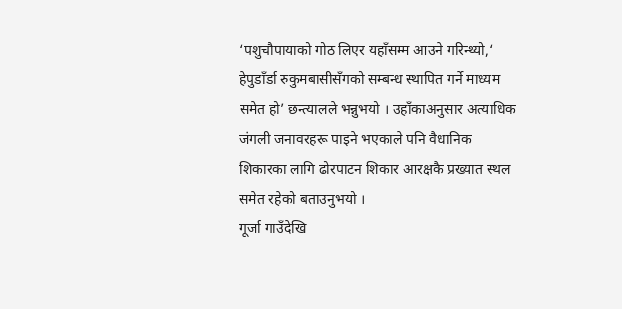‘पशुचौपायाको गोठ लिएर यहाँसम्म आउने गरिन्थ्यो,‘ हेपुडाँर्डा रुकुमबासीसँगको सम्बन्ध स्थापित गर्ने माध्यम समेत हो’ छन्त्यालले भन्नुभयो । उहाँकाअनुसार अत्याधिक जंगली जनावरहरू पाइने भएकाले पनि वैधानिक शिकारका लागि ढोरपाटन शिकार आरक्षकै प्रख्यात स्थल समेत रहेको बताउनुभयो ।
गूर्जा गाउँदेखि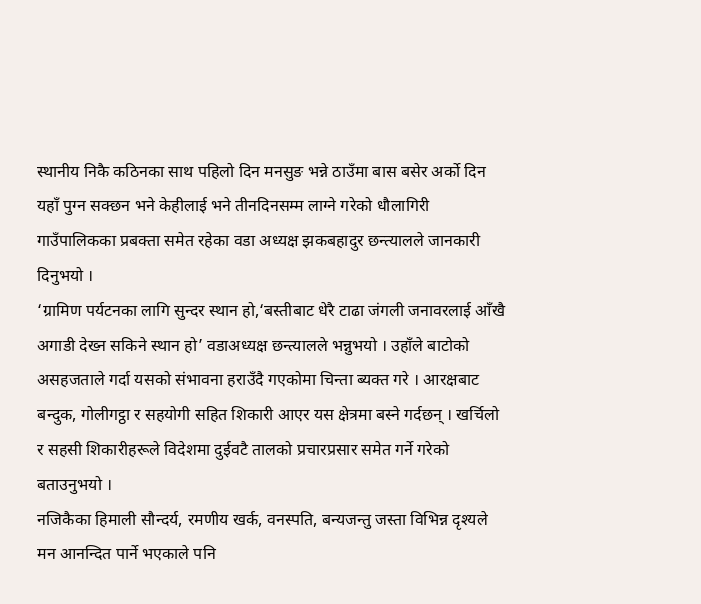स्थानीय निकै कठिनका साथ पहिलो दिन मनसुङ भन्ने ठाउँमा बास बसेर अर्को दिन यहाँ पुग्न सक्छन भने केहीलाई भने तीनदिनसम्म लाग्ने गरेको धौलागिरी गाउँपालिकका प्रबक्ता समेत रहेका वडा अध्यक्ष झकबहादुर छन्त्यालले जानकारी दिनुभयो ।
‘ग्रामिण पर्यटनका लागि सुन्दर स्थान हो,‘बस्तीबाट धेरै टाढा जंगली जनावरलाई आँखै अगाडी देख्न सकिने स्थान हो’ वडाअध्यक्ष छन्त्यालले भन्नुभयो । उहाँले बाटोको असहजताले गर्दा यसको संभावना हराउँदै गएकोमा चिन्ता ब्यक्त गरे । आरक्षबाट बन्दुक, गोलीगट्ठा र सहयोगी सहित शिकारी आएर यस क्षेत्रमा बस्ने गर्दछन् । खर्चिलो र सहसी शिकारीहरूले विदेशमा दुईवटै तालको प्रचारप्रसार समेत गर्ने गरेको बताउनुभयो ।
नजिकैका हिमाली सौन्दर्य, रमणीय खर्क, वनस्पति, बन्यजन्तु जस्ता विभिन्न दृश्यले मन आनन्दित पार्ने भएकाले पनि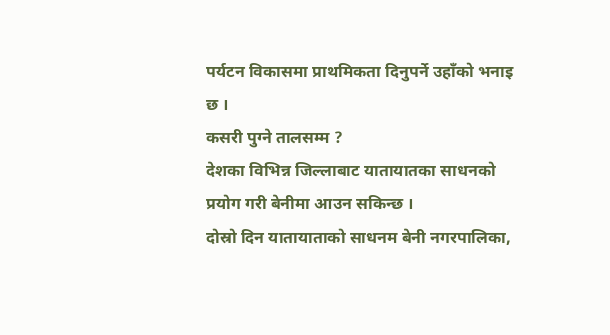पर्यटन विकासमा प्राथमिकता दिनुपर्ने उहाँको भनाइ छ ।
कसरी पुग्ने तालसम्म ?
देशका विभिन्न जिल्लाबाट यातायातका साधनको प्रयोग गरी बेनीमा आउन सकिन्छ ।
दोस्रो दिन यातायाताको साधनम बेनी नगरपालिका,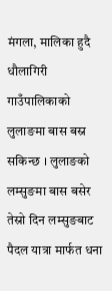मंगला, मालिका हुदै धौलागिरी गाउँपालिकाको लुलाङमा बास बस्न सकिन्छ । लुलाङको लम्सुङमा बास बसेर तेस्रो दिन लम्सुङबाट पैदल यात्रा मार्फत धना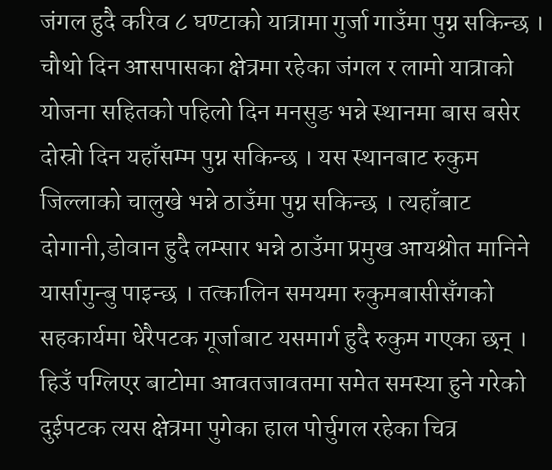जंगल हुदै करिव ८ घण्टाको यात्रामा गुर्जा गाउँमा पुग्न सकिन्छ ।
चौथो दिन आसपासका क्षेत्रमा रहेका जंगल र लामो यात्राको योजना सहितको पहिलो दिन मनसुङ भन्ने स्थानमा बास बसेर दोस्रो दिन यहाँसम्म पुग्न सकिन्छ । यस स्थानबाट रुकुम जिल्लाको चालुखे भन्ने ठाउँमा पुग्न सकिन्छ । त्यहाँबाट दोगानी,डोवान हुदै लम्सार भन्ने ठाउँमा प्रमुख आयश्रोत मानिने यार्सागुन्बु पाइन्छ । तत्कालिन समयमा रुकुमबासीसँगको सहकार्यमा धेरैपटक गूर्जाबाट यसमार्ग हुदै रुकुम गएका छन् ।
हिउँ पग्लिएर बाटोमा आवतजावतमा समेत समस्या हुने गरेको दुईपटक त्यस क्षेत्रमा पुगेका हाल पोर्चुगल रहेका चित्र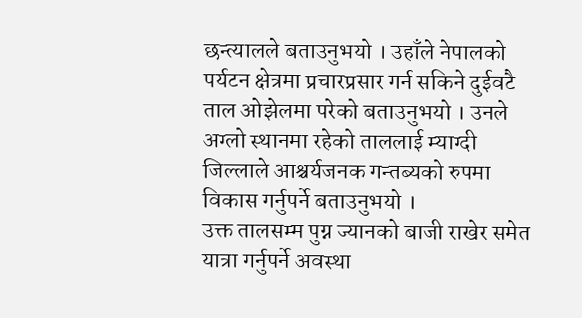छन्त्यालले बताउनुभयो । उहाँले नेपालको पर्यटन क्षेत्रमा प्रचारप्रसार गर्न सकिने दुईवटै ताल ओझेलमा परेको बताउनुभयो । उनले अग्लो स्थानमा रहेको ताललाई म्याग्दी जिल्लाले आश्चर्यजनक गन्तब्यको रुपमा विकास गर्नुपर्ने बताउनुभयो ।
उक्त तालसम्म पुग्न ज्यानको बाजी राखेर समेत यात्रा गर्नुपर्ने अवस्था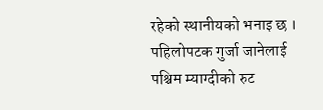रहेको स्थानीयको भनाइ छ । पहिलोपटक गुर्जा जानेलाई पश्चिम म्याग्दीको रुट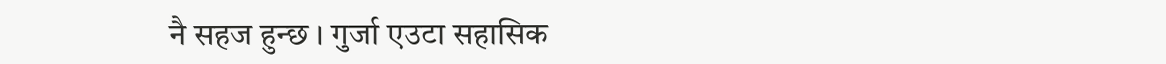नै सहज हुन्छ । गुर्जा एउटा सहासिक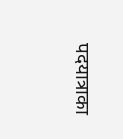पदयात्राका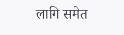लागि समेत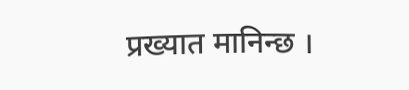प्रख्यात मानिन्छ ।